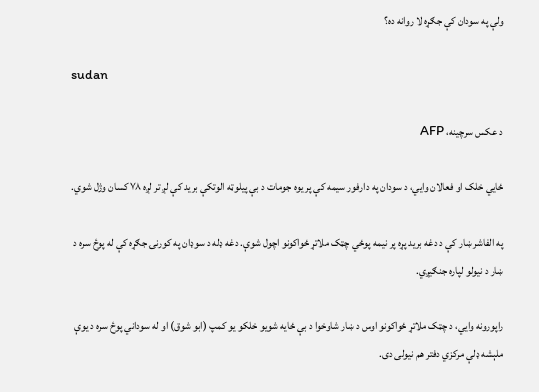ولې په سودان کې جګړه لا روانه ده؟

sudan

د عکس سرچینه، AFP

ځايي خلک او فعالان وايي، د سودان په دارفور سیمه کې پر یوه جومات د بې پيلوټه الوتکې برید کې لږ تر لږه ۷۸ کسان وژل شوي.

په الفاشر ښار کې د دغه برید پړه پر نیمه پوځي چټک ملاتړ ځواکونو اچول شوې. دغه ډله د سوډان په کورنۍ جګړه کې له پوځ سره د ښار د نیولو لپاره جنګیږي.

راپورونه وايي، د چټک ملاتړ ځواکونو اوس د ښار شاوخوا د بې ځایه شویو خلکو یو کمپ (ابو شوق) او له سوداني پوځ سره د یوې ملېشه ډلې مرکزي دفتر هم نیولی دی.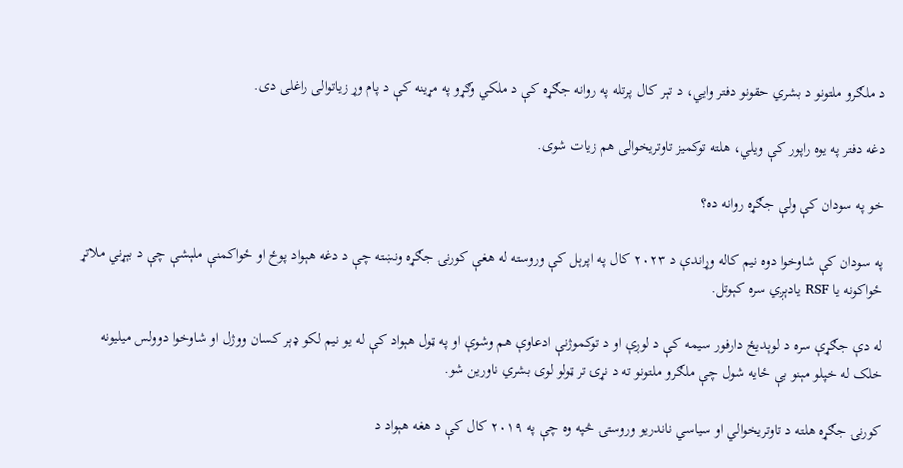د ملګرو ملتونو د بشري حقونو دفتر وايي، د تېر کال پرتله په روانه جګړه کې د ملکي وګړو په مړینه کې د پام وړ زیاتوالی راغلی دی.

دغه دفتر په یوه راپور کې ویلي، هلته توکمیز تاوتریخوالی هم زیات شوی.

خو په سودان کې ولې جګړه روانه ده؟

په سودان کې شاوخوا دوه نیم کاله وړاندې د ۲۰۲۳ کال په اپرېل کې وروسته له هغې کورنۍ جګړه ونښته چې د دغه هېواد پوځ او ځواکمنې ملېشې چې د بېړني ملاتړ ځواکونه یا RSF یادېږي سره کېوتل.

له دې جګړې سره د لوېدیځ دارفور سیمه کې د لوږې او د توکموژنې ادعاوې هم وشوې او په ټول هېواد کې له یو نیم لکو ډېر کسان ووژل او شاوخوا دوولس ميلیونه خلک له خپلو مېنو بې ځایه شول چې ملګرو ملتونو ته د نړۍ تر ټولو لوی بشري ناورین شو.

کورنۍ جګړه هلته د تاوتریخوالي او سیاسي ناندریو وروستۍ څپه وه چې په ۲۰۱۹ کال کې د هغه هېواد د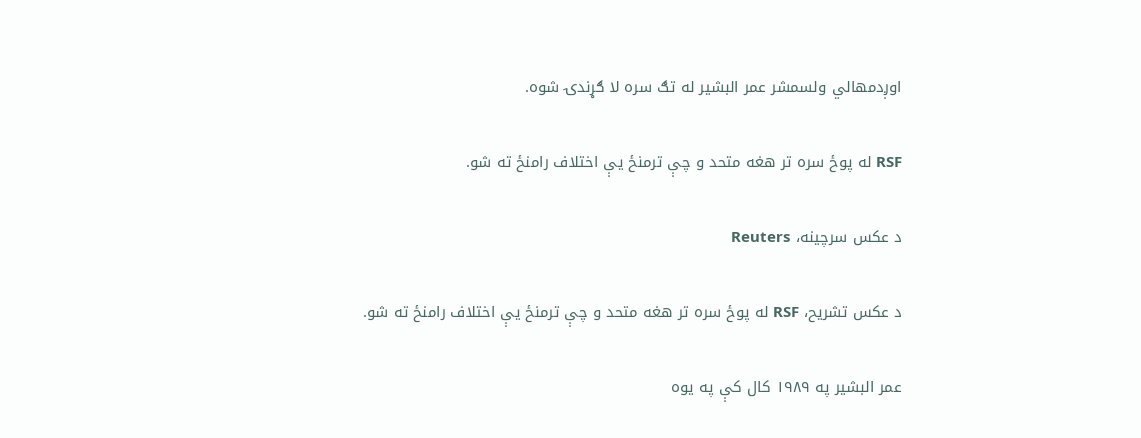اوږدمهالي ولسمشر عمر البشير له تګ سره لا ګړندۍ شوه.

RSF له پوځ سره تر هغه متحد و چې ترمنځ یې اختلاف رامنځ ته شو.

د عکس سرچینه، Reuters

د عکس تشریح، RSF له پوځ سره تر هغه متحد و چې ترمنځ یې اختلاف رامنځ ته شو.

عمر البشیر په ۱۹۸۹ کال کې په یوه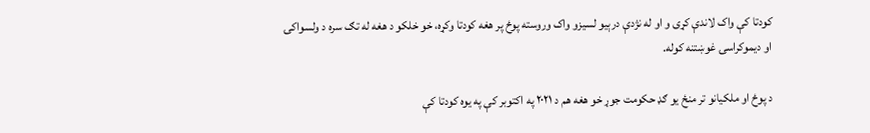کودتا کې واک لاندې کړی و او له نژدې درېیو لسیزو واک وروسته پوځ پر هغه کودتا وکړه، خو خلکو د هغه له تګ سره د ولسواکۍ او ديموکراسۍ غوښتنه کوله.

د پوځ او ملکیانو تر منځ یو ګډ حکومت جوړ خو هغه هم د ۲۰۲۱ په اکتوبر کې په یوه کودتا کې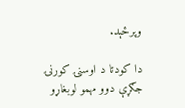وپرځېد.

دا کودتا د اوسنۍ کورنۍ جګړې دوو مهمو لوبغاړو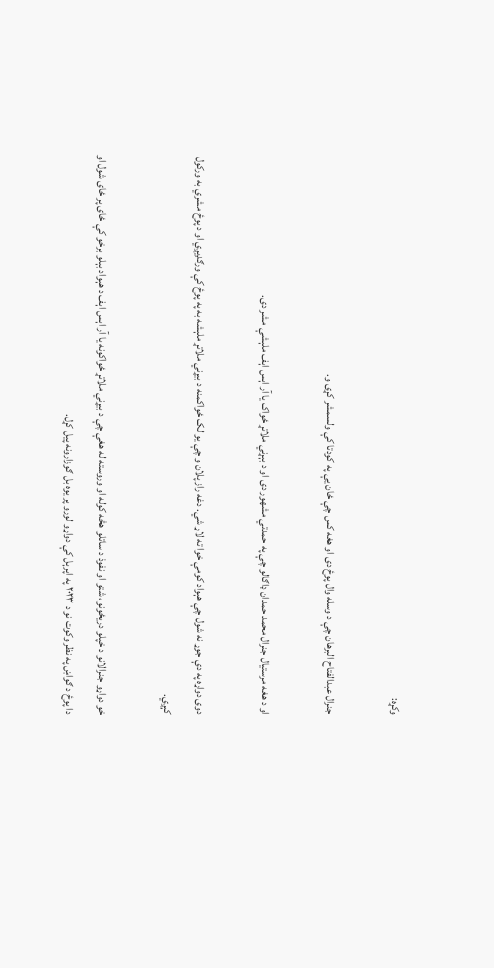وکړه:

جنرال عبدالفتاح البرهان چې د وسله‌ وال پوځ دی او هغه کس چې ځان یې په کودتا کې ولسمشر کړی و.

او د هغه مرستیال جنرال محمد حمدان ډاګالو چې په حمدتي مشهور دی او د بېړني ملاتړ ځواک یا آر اېس اېف ملېشې مشر دی.

دوی دواړه په دې جوړ نه شول چې هېواد کومې خوا ته لاړ شي. دغه راز پلان و چې یو لک ځواکمنه د بيړني ملاتړ ملېشه به په پوځ کې ورګډيږي او د پوځ مشري به ورکول کېږي.

خو دواړو جنرالانو د خپلو دریځونو، شتو او نفوذ د ساتلو هڅه کوله او وروسته له هغې چې د بيړني ملاتړ ځواکونه یا آر اېس اېف د هېواد بېلو برخو کې ځای پر ځای شول او دا پوځ د ګواښ په نظر وکوت نو د ۲۰۲۳ په اپرېل کې دواړو لورو پر یوه بل ګوزارونه پیل کړل.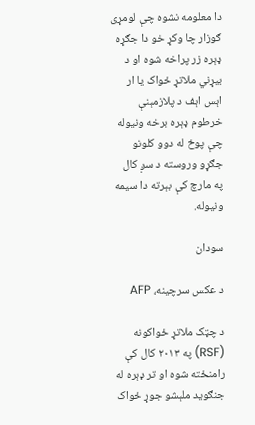دا معلومه نشوه چې لومړی ګوزار چا وکړ خو دا جګړه ډېره زر پراخه شوه او د بيړني ملاتړ ځواک یا ار اېس اېف د پلازمېنې خرطوم ډېره برخه ونیوله چې پوځ له دوو کلونو جګړو وروسته د سږ کال په مارچ کې بېرته دا سیمه ونیوله.

سودان

د عکس سرچینه، AFP

د چټک ملاتړ ځواکونه (RSF) په ۲۰۱۳ کال کې رامنځته شوه او تر ډېره له جنګوید ملېشو جوړ ځواک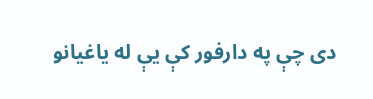دی چې په دارفور کې یې له یاغیانو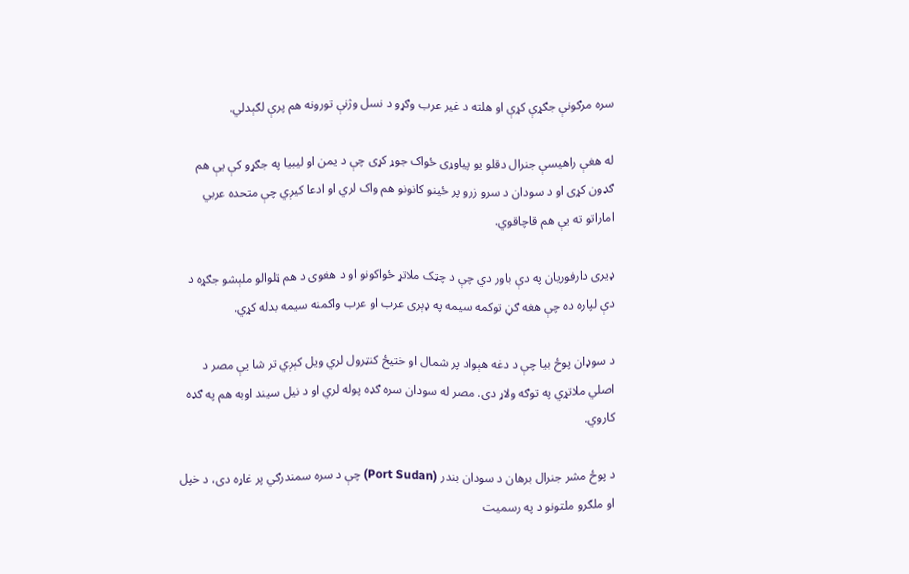سره مرګونې جګړې کړې او هلته د غیر عرب وګړو د نسل وژنې تورونه هم پرې لګېدلي.

له هغې راهیسې جنرال دقلو یو پیاوړی ځواک جوړ کړی چې د یمن او لیبیا په جګړو کې یې هم ګډون کړی او د سودان د سرو زرو پر ځینو کانونو هم واک لري او ادعا کیږي چې متحده عربي اماراتو ته يې هم قاچاقوي.

ډیری دارفوریان په دې باور دي چې د چټک ملاتړ ځواکونو او د هغوی د هم‌ ټلوالو ملېشو جګړه د دې لپاره ده چې هغه ګڼ توکمه سیمه په ډېری عرب او عرب واکمنه سیمه بدله کړي.

د سوډان پوځ بیا چې د دغه هېواد پر شمال او ختیځ کنټرول لري ویل کېږي تر شا یې مصر د اصلي ملاتړي په توګه ولاړ دی. مصر له سودان سره ګډه پوله لري او د نیل سیند اوبه هم په ګډه کاروي.

د پوځ مشر جنرال برهان د سودان بندر (Port Sudan) چې د سره سمندرګي پر غاړه دی، د خپل او ملګرو ملتونو د په رسمیت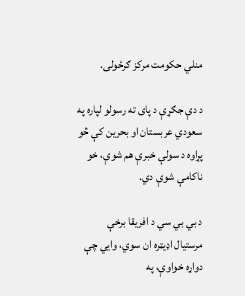منلي حکومت مرکز ګرځولی.

د دې جګړې د پای ته رسولو لپاره په سعودي عربستان او بحرین کې څو پړاوه د سولې خبرې هم شوې، خو ناکامې شوې دي.

د بي بي سي د افریقا برخې مرستیال اډیټره ان سوي، وایي چې دواړه خواوې، په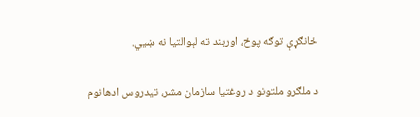ځانګړې توګه پوځ، اوربند ته لېوالتیا نه ښيي.

د ملګرو ملتونو د روغتیا سازمان مشر، تیدروس ادهانوم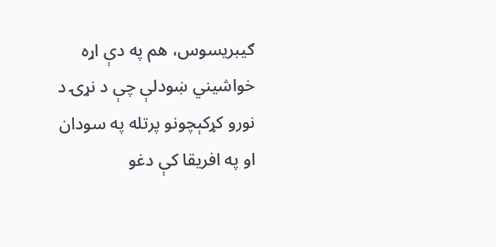ګیبریسوس، هم په دې اړه خواشیني ښودلې چې د نړۍ د نورو کړکېچونو پرتله په سودان او په افریقا کې دغو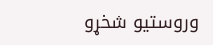وروستیو شخړو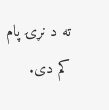ته د نړۍ پام کم دی.